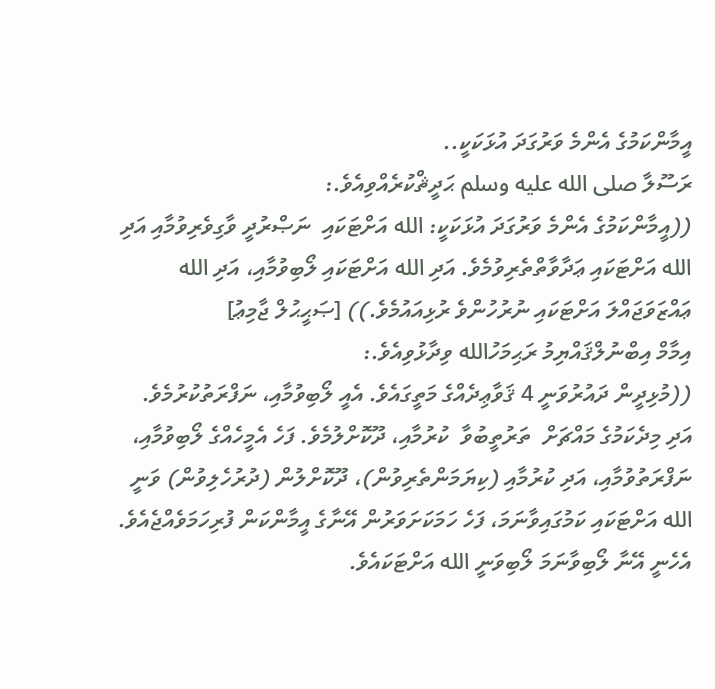އީމާންކަމުގެ އެންމެ ވަރުގަދަ އުޅަކަކީ..
ރަސޫލާ صلى الله عليه وسلم ޙަދީޘްކުރެއްވިއެވެ.:
((އީމާންކަމުގެ އެންމެ ވަރުގަދަ އުޅަކަކީ: الله އަށްޓަކައި  ނަޞްރުދީ ވާގިވެރިވުމާއި އަދި الله އަށްޓަކައި ޢަދާވާތްތެރިވުމެވެ. އަދި الله އަށްޓަކައި ލޯބިވުމާއި، އަދި الله ޢައްޒަވަޖައްލަ އަށްޓަކައި ނުރުހުންވެ ރުޅިއައުމެވެ.)) [ޞަޙީޙުލް ޖާމިޢު]
އިމާމް އިބްނުލްޤައްޔިމު ރަޙިމަހުالله ވިދާޅުވިއެވެ.:
((މުޅިދީން ދައުރުވަނީ 4 ޤަވާޢިދެއްގެ މަތީގައެވެ. އެއީ ލޯބިވުމާއި، ނަފްރަތުކުރުމެވެ. އަދި މިދެކަމުގެ މައްޗަށް  ތަރުތީބުވާ  ކުރުމާއި، ދޫކޮށްލުމެވެ. ފަހެ އެމީހެއްގެ ލޯބިވުމާއި، ނަފްރަތުވުމާއި، އަދި ކުރުމާއި (ކިޔަމަންތެރިވުން)، ދޫކޮށްލުން (ދުރުހެލިވުން) ވަނީ الله އަށްޓަކައި ކަމުގައިވާނަމަ، ފަހެ ހަމަކަށަވަރުން އޭނާގެ އީމާންކަން ފުރިހަމަވެއްޖެއެވެ. އެހެނީ އޭނާ ލޯބިވާނަމަ ލޯބިވަނީ الله އަށްޓަކައެވެ.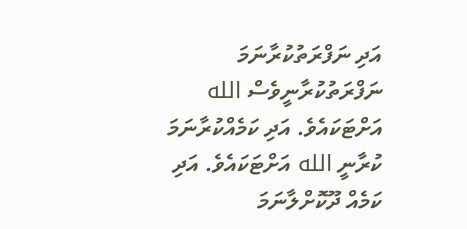އަދި ނަފްރަތުކުރާނަމަ ނަފްރަތުކުރާނީވެސް الله އަށްޓަކައެވެ. އަދި ކަމެއްކުރާނަމަ ކުރާނީ الله އަށްޓަކައެވެ. އަދި ކަމެއް ދޫކޮށްލާނަމަ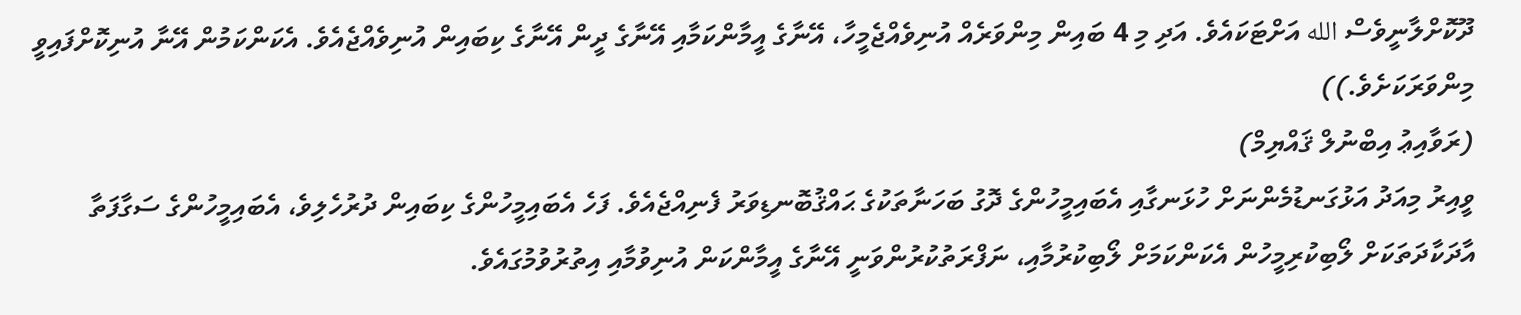ދޫކޮށްލާނީވެސް الله އަށްޓަކައެވެ. އަދި މި 4 ބައިން މިންވަރެއް އުނިވެއްޖެމީހާ، އޭނާގެ އީމާންކަމާއި އޭނާގެ ދީން އޭނާގެ ކިބައިން އުނިވެއްޖެއެވެ. އެކަންކަމުން އޭނާ އުނިކޮށްފައިވީ މިންވަރަކަށެވެ.))
(ރަވާއިޢު އިބްނުލް ޤައްޔިމް)
ވީއިރު މިއަދު އަޅުގަނޑުމެންނަށް ހުޅަނގާއި އެބައިމީހުންގެ ދޮގު ބަހަނާތަކުގެ ޙައްޤުބޮނޑިވަރު ފެނިއްޖެއެވެ. ފަހެ އެބައިމީހުންގެ ކިބައިން ދުރުހެލިވެ، އެބައިމީހުންގެ ސަގާފަތާ އާދަކާދަތަކަށް ލޯބިކުރިމީހުން އެކަންކަމަށް ލޯބިކުރުމާއި، ނަފްރަތުކުރުންވަނީ އޭނާގެ އީމާންކަން އުނިވުމާއި އިތުރުވުމުގައެވެ.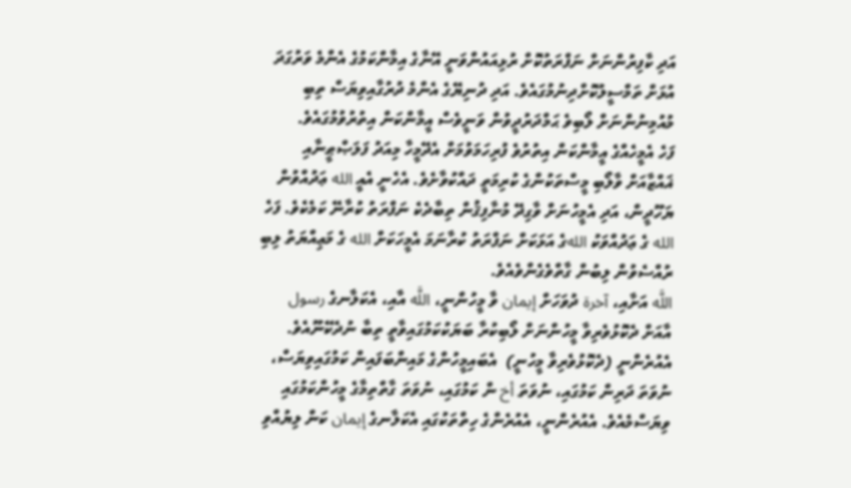އަދި ކާފިރުންނަށް ނަފްރަތުކޮށް ރުޅިއައުންވަނީ އޭނާގެ އިމާންކަމުގެ އެންމެ ވަރުގަދަ އުޅަށް ތަމްސީލުކޮށްދިނުމުގައެވެ. އަދި ދުނިޔޭގެ އެންމެ ދުރުގާއިވިޔަސް ތިބި މުއުމިނުންނަށް ލޯބިވެ ޙަމްދަރުދީވުން ވަނީވެސް އީމާންކަން އިތުރުވުމުގައެވެ.
ފަހެ އެމީހެއްގެ އީމާންކަން އިތުރުވެ ފުރިހަމަވުމަށް އެދޭމީހާ މިއަދު ފަލަޞްޠީނާއި ޣައްޒާއަށް ވާލޯބި މީސްތަކުންގެ ކުރިމަތީ ދައްކުވާށެވެ. އެހެނީ އެއީ الله ޢަދުއްވުން ޔަހޫދީން، އަދި އެމީހުނަށް ވާގިދޭ މުނާފިޤުން ތިބާދެކެ ނަފްރަތު ކުރާނޭ ކަމެކެވެ. ފަހެ الله ގެ ޢަދުއްވަކު اللهގެ އަޅަކަށް ނަފްރަތު ކުރާނަމަ އެމީހަކަށް الله ގެ މަޢިއްޔަތު ލިބި ރުއްސެވުން ލިބުން ގާތްވެގެންވެއެވެ.
اللَّه އަށާއި، آخرة ދުވަހަށް إيمان ވާ މީހުންނީ، اللَّه އާއި، އެކަލާނގެ رسول އާއަށް ދެކޮޅުވެރިވާ މީހުންނަށް ލޯބިކުރާ ބަޔަކުކަމުގައިވާތީ ތިބާ ނުދެކޭނޫއެވެ. އެއުރެންނީ (ދެކޮޅުވެރިވާ މީހުނީ)  އެބައިމީހުންގެ މައިންބަފައިން ކަމުގައިވިޔަސް، ނުވަތަ ދަރިން ކަމުގައި، ނުވަތަ أخ ން ކަމުގައި، ނުވަތަ ގާތްތިމާގެ މީހުންކަމުގައި ވިޔަސްމެއެވެ. އެއުރެންނީ، އެއުރެންގެ ހިތްތަކުގައި އެކަލާނގެ إيمان ކަން ލިޔުއްވި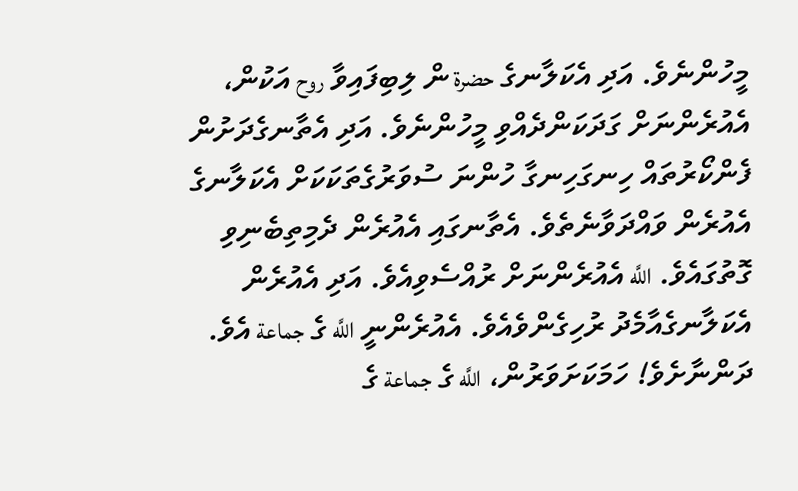މީހުންނެވެ. އަދި އެކަލާނގެ حضرة ން ލިބިފައިވާ روح އަކުން، އެއުރެންނަށް ގަދަކަންދެއްވި މީހުންނެވެ. އަދި އެތާނގެދަށުން ފެންކޯރުތައް ހިނގަހިނގާ ހުންނަ ސުވަރުގެތަކަކަށް އެކަލާނގެ އެއުރެން ވައްދަވާނެތެވެ. އެތާނގައި އެއުރެން ދެމިތިބެނިވި ގޮތުގައެވެ. اللَّه އެއުރެންނަށް ރުއްސެވިއެވެ. އަދި އެއުރެން އެކަލާނގެއާމެދު ރުހިގެންވެއެވެ. އެއުރެންނީ اللَّه ގެ جماعة އެވެ. ދަންނާށެވެ! ހަމަކަށަވަރުން، اللَّه ގެ جماعة ގެ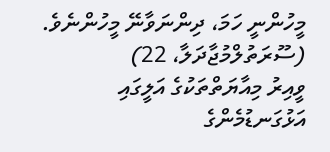މީހުންނީ ހަމަ، ދިންނަވާނޭ މީހުންނެވެ.
(ސޫރަތުލްމުޖާދަލާ، 22)
ވީއިރު މިއާޔަތްތަކުގެ އަލީގައި އަޅުގަނޑުމެންގެ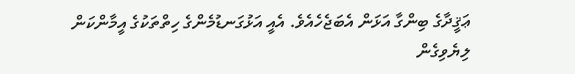ޢަޤީދާގެ ބިންގާ އަޅަން އެބަޖެހެއެވެ. އެއީ އަޅުގަނޑުމެންގެ ހިތްތަކުގެ އީމާންކަން ލިޔެވިގެން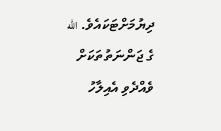ދިޔުމަށްޓަކައެވެ. الله ގެ ޖަންނަތުތަކަށް ވެއްދެވި އެއިލާހު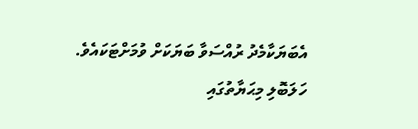އެބަޔަކާމެދު ރުއްސަވާ ބަޔަކަށް ވުމަށްޓަކައެވެ.
ހަލަބޮލި މިޙަޔާތުގައި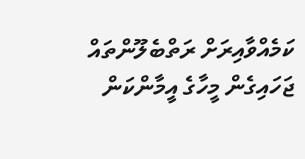ކަމެއްވާއިރަށް ރަތްބެލޫންތައް ޖަހައިގެން މީހާގެ އީމާންކަން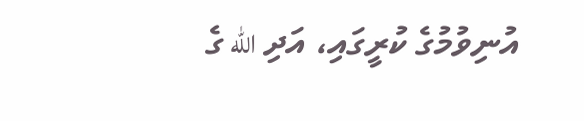އުނިވުމުގެ ކުރީގައި، އަދި الله ގެ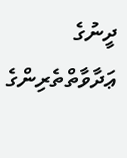ދީނުގެ ޢަދާވާތްތެރިންގެ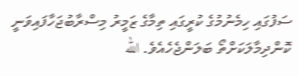ސަފުގައި ހިމެނުމުގެ ކުރީގައި ތިމާގެ ޒަމީރު މިސްރާބުޖަހާފައިވަނީ ކޮންދިމާލަކަށްތޯ ބަލަންޖެހެއެވެ. الله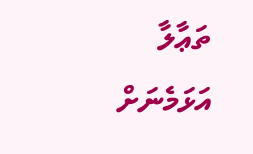ތަޢާލާ އަޅަމެނަށް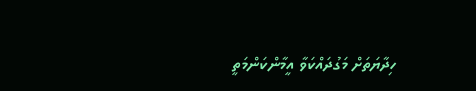ހިދާޔަތަށް މަގުދައްކަވާ އީމާންކަންމަތީ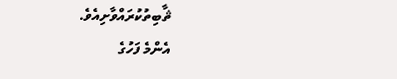ޘާބިތުކުރައްވާށިއެވެ.
އެންމެ ފަހުގެ